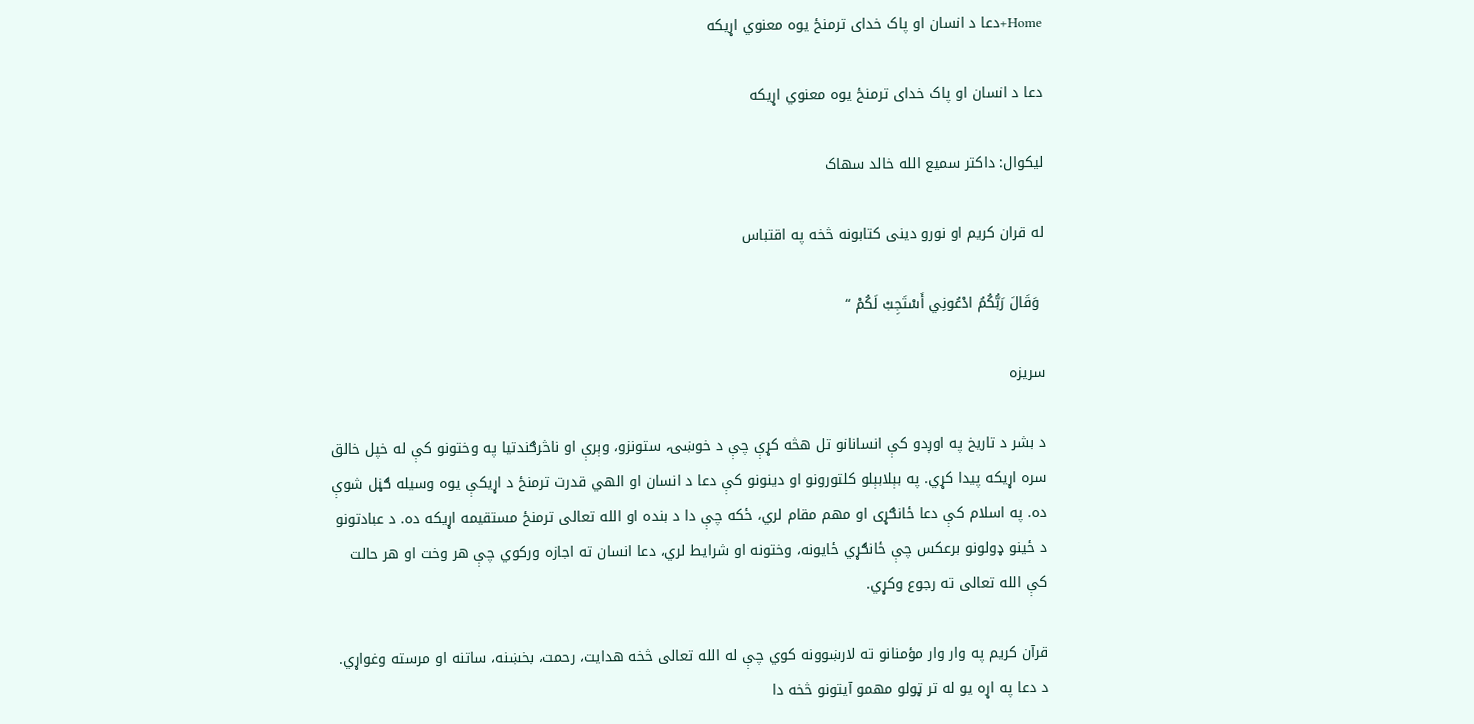Home+دعا د انسان او پاک خدای ترمنځ یوه معنوي اړیکه

دعا د انسان او پاک خدای ترمنځ یوه معنوي اړیکه

لیکوال: داکتر سمیع الله خالد سهاک

له قران کریم او نورو دینی کتابونه څخه په اقتباس

 وَقَالَ رَبُّكُمُ ادْعُونِي أَسْتَجِبْ لَكُمْ “

سریزه

د بشر د تاریخ په اوږدو کې انسانانو تل هڅه کړې چې د خوښۍ، ستونزو، وېرې او ناڅرګندتیا په وختونو کې له خپل خالق سره اړیکه پیدا کړي. په بېلابېلو کلتورونو او دینونو کې دعا د انسان او الهي قدرت ترمنځ د اړیکې یوه وسیله ګڼل شوې ده. په اسلام کې دعا ځانګړی او مهم مقام لري، ځکه چې دا د بنده او الله تعالی ترمنځ مستقیمه اړیکه ده. د عبادتونو د ځینو ډولونو برعکس چې ځانګړي ځایونه، وختونه او شرایط لري، دعا انسان ته اجازه ورکوي چې هر وخت او هر حالت کې الله تعالی ته رجوع وکړي.

قرآن کریم په وار وار مؤمنانو ته لارښوونه کوي چې له الله تعالی څخه هدایت، رحمت، بخښنه، ساتنه او مرسته وغواړي. د دعا په اړه یو له تر ټولو مهمو آیتونو څخه دا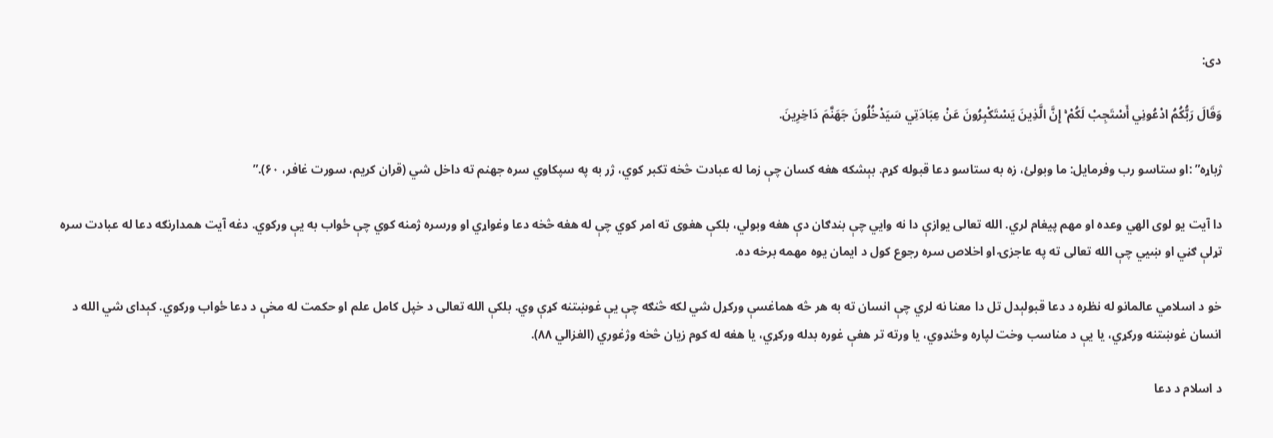دی:

وَقَالَ رَبُّكُمُ ادْعُونِي أَسْتَجِبْ لَكُمْ ۚ إِنَّ الَّذِينَ يَسْتَكْبِرُونَ عَنْ عِبَادَتِي سَيَدْخُلُونَ جَهَنَّمَ دَاخِرِينَ.

ژباړه” :او ستاسو رب وفرمایل: ما وبولئ، زه به ستاسو دعا قبوله کړم. بېشکه هغه کسان چې زما له عبادت څخه تکبر کوي، ژر به په سپکاوي سره جهنم ته داخل شي (قران کریم، سورت غافر، ۶۰).”

دا آیت یو لوی الهي وعده او مهم پیغام لري. الله تعالی یوازې دا نه وایي چې بندګان دې هغه وبولي، بلکې هغوی ته امر کوي چې له هغه څخه دعا وغواړي او ورسره ژمنه کوي چې ځواب به یې ورکوي. دغه آیت همدارنګه دعا له عبادت سره تړلې ګڼي او ښيي چې الله تعالی ته په عاجزۍ او اخلاص سره رجوع کول د ایمان یوه مهمه برخه ده.

خو د اسلامي عالمانو له نظره د دعا قبولېدل تل دا معنا نه لري چې انسان ته به هر څه هماغسې ورکړل شي لکه څنګه چې یې غوښتنه کړې وي. بلکې الله تعالی د خپل کامل علم او حکمت له مخې د دعا ځواب ورکوي. کېدای شي الله د انسان غوښتنه ورکړي، یا یې د مناسب وخت لپاره وځنډوي، یا ورته تر هغې غوره بدله ورکړي، یا هغه له کوم زیان څخه وژغوري (الغزالي ۸۸).

د اسلام د دعا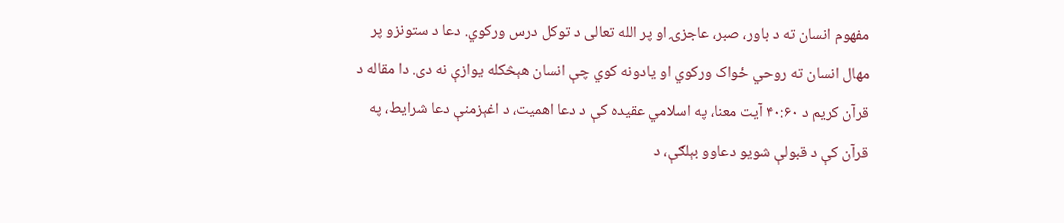مفهوم انسان ته د باور، صبر، عاجزۍ او پر الله تعالی د توکل درس ورکوي. دعا د ستونزو پر مهال انسان ته روحي ځواک ورکوي او یادونه کوي چې انسان هېڅکله یوازې نه دی. دا مقاله د قرآن کریم د ۴۰:۶۰ آیت معنا، په اسلامي عقیده کې د دعا اهمیت، د اغېزمنې دعا شرایط، په قرآن کې د قبولې شویو دعاوو بېلګې، د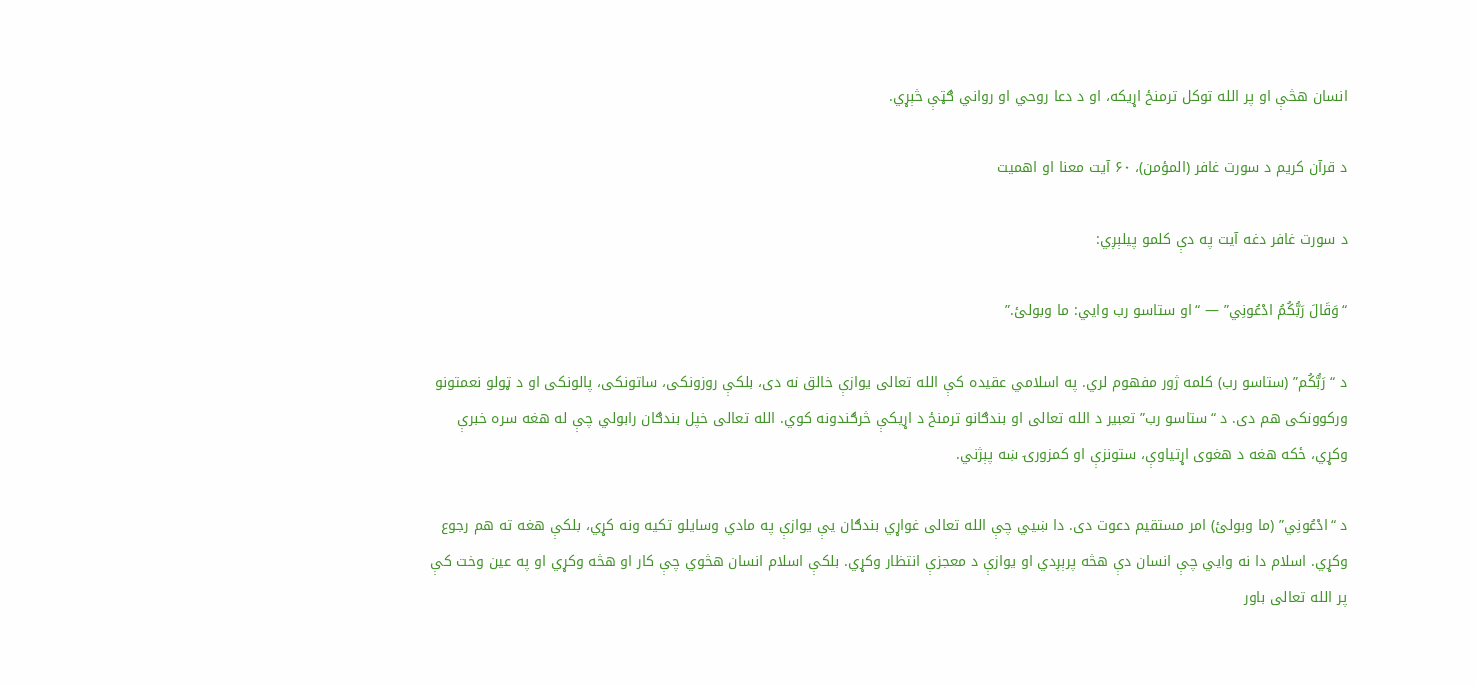انسان هڅې او پر الله توکل ترمنځ اړیکه، او د دعا روحي او رواني ګټې څېړي.

د قرآن کریم د سورت غافر (المؤمن)، ۶۰ آیت معنا او اهمیت

د سورت غافر دغه آیت په دې کلمو پیلېږي:

“وَقَالَ رَبُّكُمُ ادْعُونِي” — “او ستاسو رب وایي: ما وبولئ.”

د “رَبُّكُم” (ستاسو رب) کلمه ژور مفهوم لري. په اسلامي عقیده کې الله تعالی یوازې خالق نه دی، بلکې روزونکی، ساتونکی، پالونکی او د ټولو نعمتونو ورکوونکی هم دی. د “ستاسو رب” تعبیر د الله تعالی او بندګانو ترمنځ د اړیکې څرګندونه کوي. الله تعالی خپل بندګان رابولي چې له هغه سره خبرې وکړي، ځکه هغه د هغوی اړتیاوې، ستونزې او کمزورۍ ښه پېژني.

د “ادْعُونِي” (ما وبولئ) امر مستقیم دعوت دی. دا ښيي چې الله تعالی غواړي بندګان یې یوازې په مادي وسایلو تکیه ونه کړي، بلکې هغه ته هم رجوع وکړي. اسلام دا نه وایي چې انسان دې هڅه پرېږدي او یوازې د معجزې انتظار وکړي. بلکې اسلام انسان هڅوي چې کار او هڅه وکړي او په عین وخت کې پر الله تعالی باور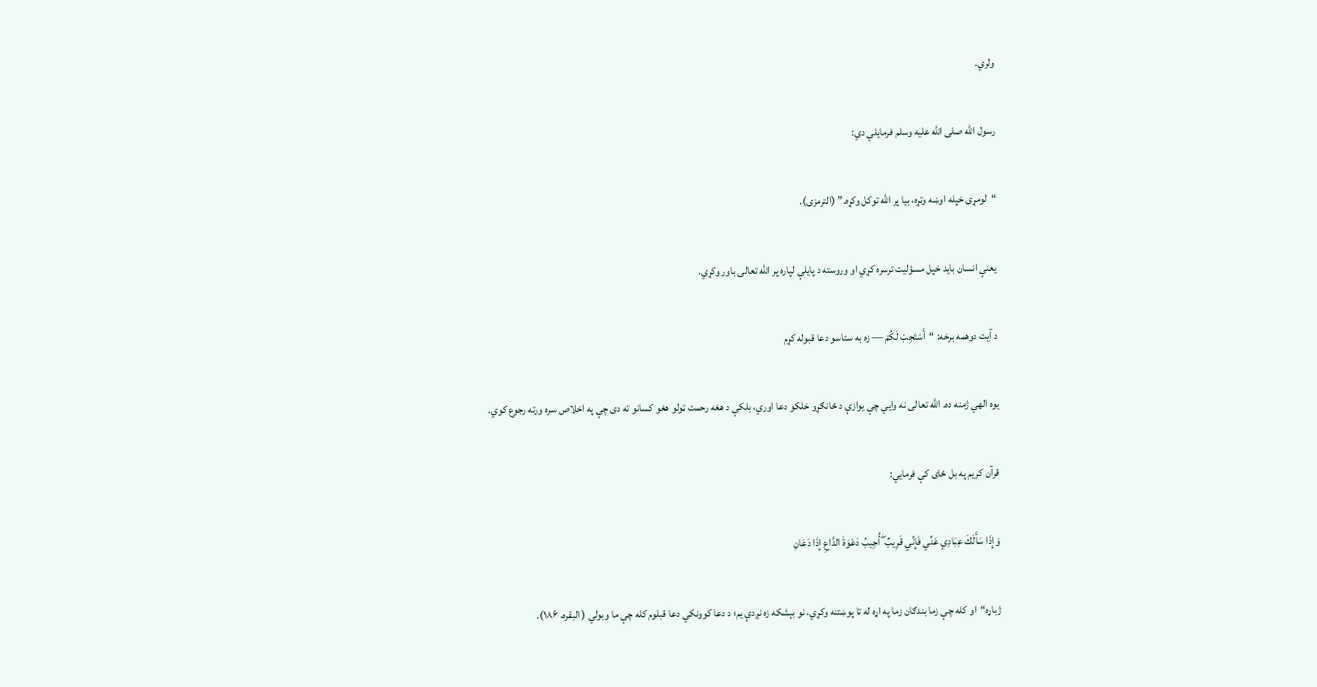ولري.

رسول الله صلی الله علیه وسلم فرمایلي دي:

“لومړی خپله اوښه وتړه، بیا پر الله توکل وکړه.” (الترمزی).

یعنې انسان باید خپل مسؤلیت ترسره کړي او وروسته د پایلې لپاره پر الله تعالی باور وکړي.

د آیت دوهمه برخه: “أَسْتَجِبْ لَكُمْ — زه به ستاسو دعا قبوله کړم

یوه الهي ژمنه ده. الله تعالی نه وایي چې یوازې د ځانګړو خلکو دعا اوري، بلکې د هغه رحمت ټولو هغو کسانو ته دی چې په اخلاص سره ورته رجوع کوي.

قرآن کریم په بل ځای کې فرمایي:

وَإِذَا سَأَلَكَ عِبَادِي عَنِّي فَإِنِّي قَرِيبٌ ۖ أُجِيبُ دَعْوَةَ الدَّاعِ إِذَا دَعَانِ

ژباړه“او کله چې زما بندګان زما په اړه له تا پوښتنه وکړي، نو بېشکه زه نږدې یم؛ د دعا کوونکي دعا قبلوم کله چې ما وبولي ( البقره، ۱۸۶).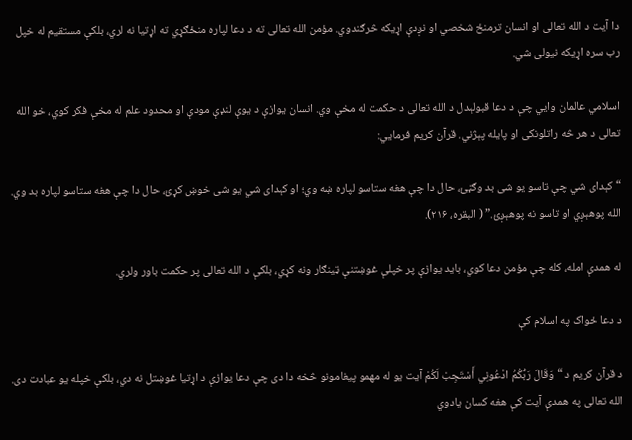دا آیت د الله تعالی او انسان ترمنځ شخصي او نږدې اړیکه څرګندوي. مؤمن الله تعالی ته د دعا لپاره منځګړي ته اړتیا نه لري، بلکې مستقیم له خپل رب سره اړیکه نیولی شي.

اسلامي عالمان وایي چې د دعا قبولېدل د الله تعالی د حکمت له مخې وي. انسان یوازې د یوې لنډې مودې او محدود علم له مخې فکر کوي، خو الله تعالی د هر څه راتلونکی او پایله پېژني. قرآن کریم فرمایي:

“کېدای شي چې تاسو یو شی بد وګڼئ، حال دا چې هغه ستاسو لپاره ښه وي؛ او کېدای شي یو شی خوښ کړئ، حال دا چې هغه ستاسو لپاره بد وي. الله پوهېږي او تاسو نه پوهېږئ.” ( البقره، ۲۱۶).

له همدې امله، کله چې مؤمن دعا کوي، باید یوازې پر خپلې غوښتنې ټینګار ونه کړي، بلکې د الله تعالی پر حکمت باور ولري.

د دعا ځواک په اسلام کې

د قرآن کریم د “وَقَالَ رَبُّكُمُ ادْعُونِي أَسْتَجِبْ لَكُمْ آیت یو له مهمو پیغامونو څخه دا دی چې دعا یوازې د اړتیا غوښتل نه دي، بلکې خپله یو عبادت دی. الله تعالی په همدې آیت کې هغه کسان یادوي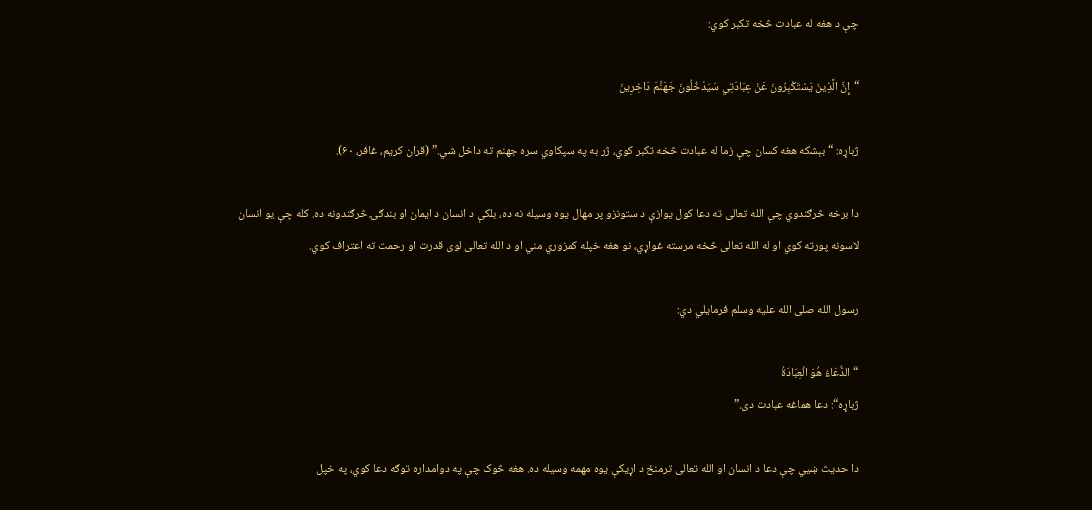چې د هغه له عبادت څخه تکبر کوي:

“إِنَّ الَّذِينَ يَسْتَكْبِرُونَ عَنْ عِبَادَتِي سَيَدْخُلُونَ جَهَنَّمَ دَاخِرِينَ

ژباړه: “بېشکه هغه کسان چې زما له عبادت څخه تکبر کوي، ژر به په سپکاوي سره جهنم ته داخل شي.” (قران کریم، غافر، ۶۰).

دا برخه څرګندوي چې الله تعالی ته دعا کول یوازې د ستونزو پر مهال یوه وسیله نه ده، بلکې د انسان د ایمان او بندګۍ څرګندونه ده. کله چې یو انسان لاسونه پورته کوي او له الله تعالی څخه مرسته غواړي، نو هغه خپله کمزوري مني او د الله تعالی لوی قدرت او رحمت ته اعتراف کوي.

رسول الله صلی الله علیه وسلم فرمایلي دي:

“الدُّعَاءُ هُوَ الْعِبَادَةُ
ژباړه“: دعا هماغه عبادت دی.”

دا حدیث ښيي چې دعا د انسان او الله تعالی ترمنځ د اړیکې یوه مهمه وسیله ده. هغه څوک چې په دوامداره توګه دعا کوي، په خپل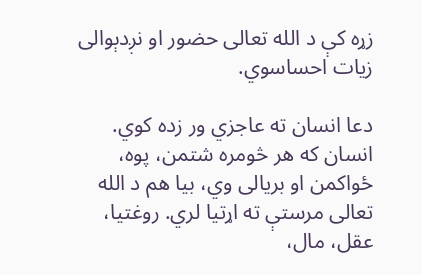زړه کې د الله تعالی حضور او نږدېوالی زیات احساسوي.

دعا انسان ته عاجزي ور زده کوي. انسان که هر څومره شتمن، پوه، ځواکمن او بریالی وي، بیا هم د الله تعالی مرستې ته اړتیا لري. روغتیا، عقل، مال،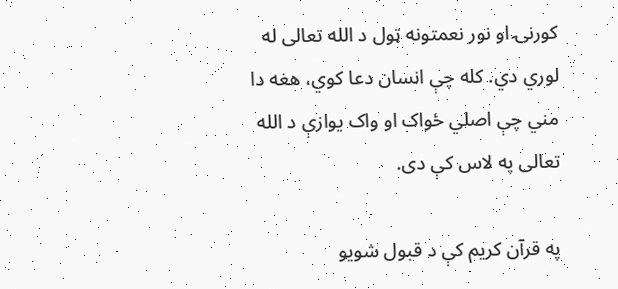کورنۍ او نور نعمتونه ټول د الله تعالی له لوري دي. کله چې انسان دعا کوي، هغه دا مني چې اصلي ځواک او واک یوازې د الله تعالی په لاس کې دی.

په قرآن کریم کې د قبول شویو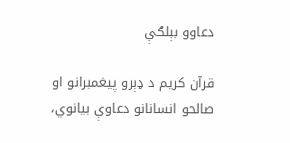دعاوو بېلګې

قرآن کریم د ډېرو پیغمبرانو او صالحو انسانانو دعاوې بیانوي،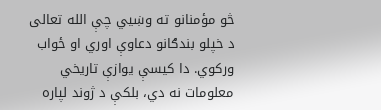څو مؤمنانو ته وښيي چې الله تعالی د خپلو بندګانو دعاوې اوري او ځواب ورکوي. دا کیسې یوازې تاریخي معلومات نه دي، بلکې د ژوند لپاره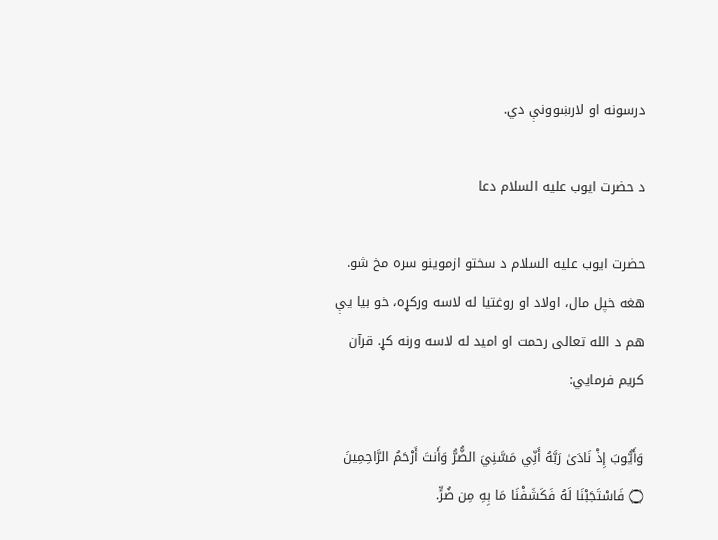درسونه او لارښوونې دي.

د حضرت ایوب علیه السلام دعا

حضرت ایوب علیه السلام د سختو ازموینو سره مخ شو. هغه خپل مال، اولاد او روغتیا له لاسه ورکړه، خو بیا یې هم د الله تعالی رحمت او امید له لاسه ورنه کړ. قرآن کریم فرمایي:

وَأَيُّوبَ إِذْ نَادَىٰ رَبَّهُ أَنِّي مَسَّنِيَ الضُّرُّ وَأَنتَ أَرْحَمُ الرَّاحِمِينَ ۝ فَاسْتَجَبْنَا لَهُ فَكَشَفْنَا مَا بِهِ مِن ضُرٍّ.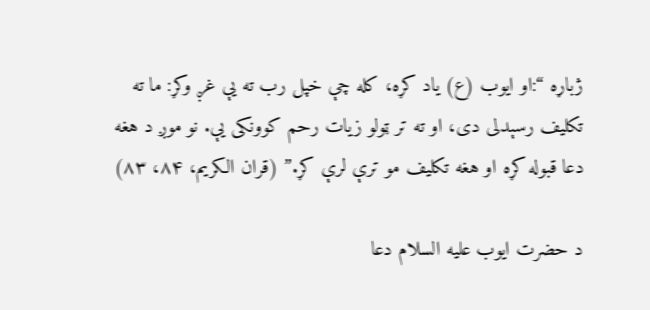ژباړه “:او ایوب (ع) یاد کړه، کله چې خپل رب ته یې غږ وکړ: ما ته تکلیف رسېدلی دی، او ته تر ټولو زیات رحم کوونکی یې. نو موږ د هغه دعا قبوله کړه او هغه تکلیف مو ترې لرې کړ.” (قران الکریم، ۸۴، ۸۳)

د حضرت ایوب علیه السلام دعا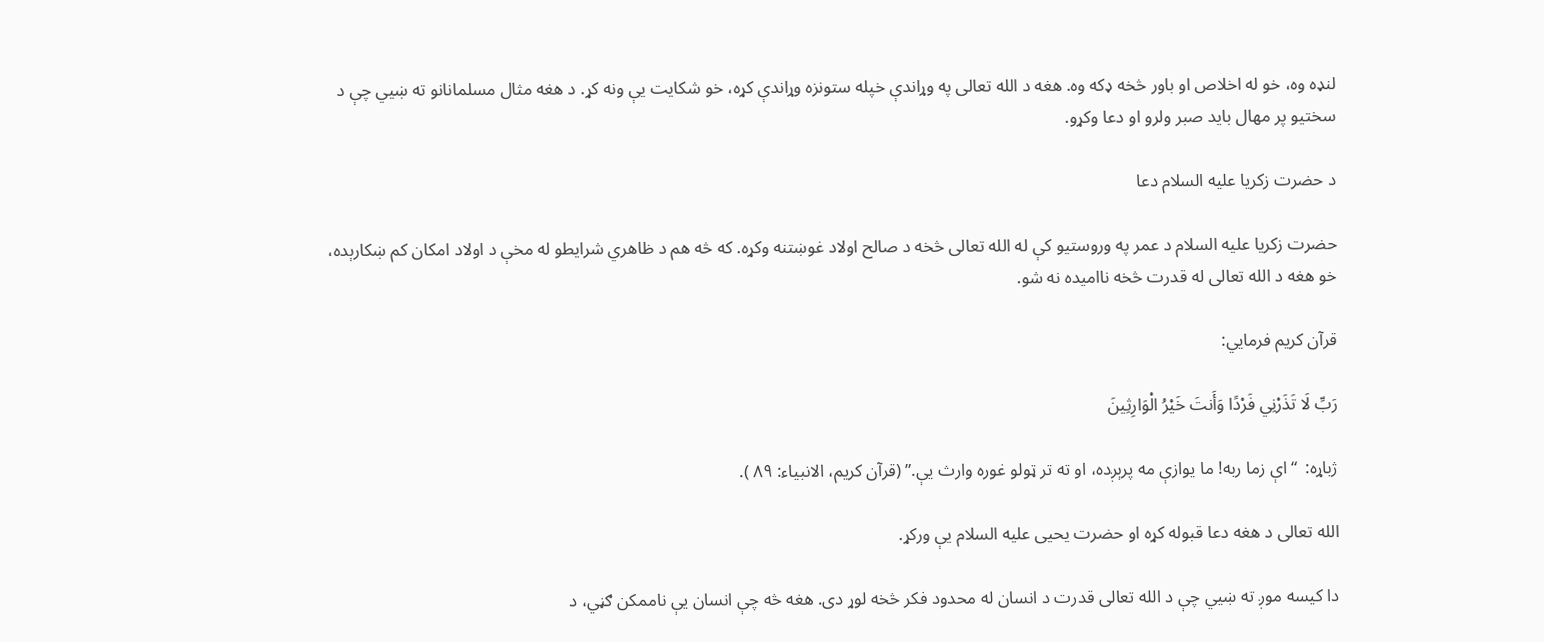لنډه وه، خو له اخلاص او باور څخه ډکه وه. هغه د الله تعالی په وړاندې خپله ستونزه وړاندې کړه، خو شکایت یې ونه کړ. د هغه مثال مسلمانانو ته ښيي چې د سختیو پر مهال باید صبر ولرو او دعا وکړو.

د حضرت زکریا علیه السلام دعا

حضرت زکریا علیه السلام د عمر په وروستیو کې له الله تعالی څخه د صالح اولاد غوښتنه وکړه. که څه هم د ظاهري شرایطو له مخې د اولاد امکان کم ښکارېده، خو هغه د الله تعالی له قدرت څخه ناامیده نه شو.

قرآن کریم فرمایي:

رَبِّ لَا تَذَرْنِي فَرْدًا وَأَنتَ خَيْرُ الْوَارِثِينَ

ژباړه:  “اې زما ربه! ما یوازې مه پرېږده، او ته تر ټولو غوره وارث یې.” (قرآن کریم، الانبیاء: ۸۹ ).

الله تعالی د هغه دعا قبوله کړه او حضرت یحیی علیه السلام یې ورکړ.

دا کیسه موږ ته ښيي چې د الله تعالی قدرت د انسان له محدود فکر څخه لوړ دی. هغه څه چې انسان یې ناممکن ګڼي، د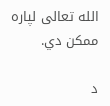الله تعالی لپاره ممکن دي.

د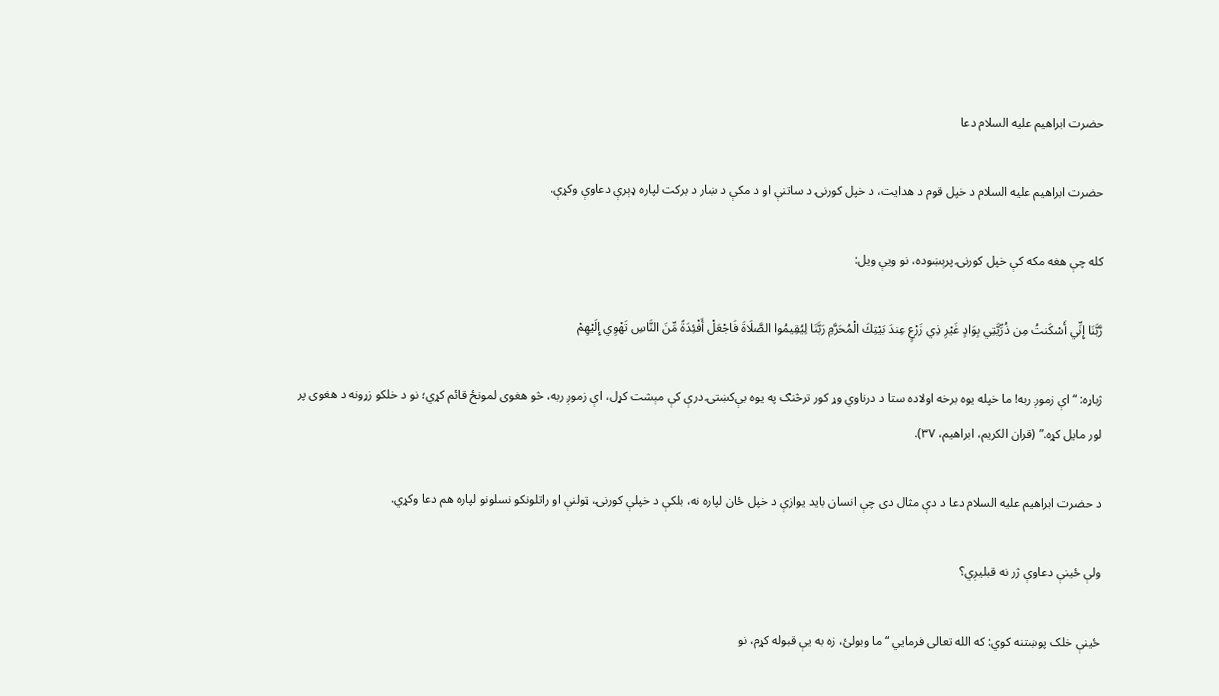حضرت ابراهیم علیه السلام دعا

حضرت ابراهیم علیه السلام د خپل قوم د هدایت، د خپل کورنۍ د ساتنې او د مکې د ښار د برکت لپاره ډېرې دعاوې وکړې.

کله چې هغه مکه کې خپل کورنۍ پرېښوده، نو ویې ویل:

رَّبَّنَا إِنِّي أَسْكَنتُ مِن ذُرِّيَّتِي بِوَادٍ غَيْرِ ذِي زَرْعٍ عِندَ بَيْتِكَ الْمُحَرَّمِ رَبَّنَا لِيُقِيمُوا الصَّلَاةَ فَاجْعَلْ أَفْئِدَةً مِّنَ النَّاسِ تَهْوِي إِلَيْهِمْ

ژباړه: “اې زموږ ربه! ما خپله یوه برخه اولاده ستا د درناوي وړ کور ترڅنګ په یوه بې‌کښتۍ درې کې مېشت کړل، اې زموږ ربه، څو هغوی لمونځ قائم کړي؛ نو د خلکو زړونه د هغوی پر لور مایل کړه.” (قران الکریم، ابراهیم، ۳۷).

د حضرت ابراهیم علیه السلام دعا د دې مثال دی چې انسان باید یوازې د خپل ځان لپاره نه، بلکې د خپلې کورنۍ، ټولنې او راتلونکو نسلونو لپاره هم دعا وکړي.

ولې ځینې دعاوې ژر نه قبلیږي؟

ځینې خلک پوښتنه کوي: که الله تعالی فرمایي “ما وبولئ، زه به یې قبوله کړم، نو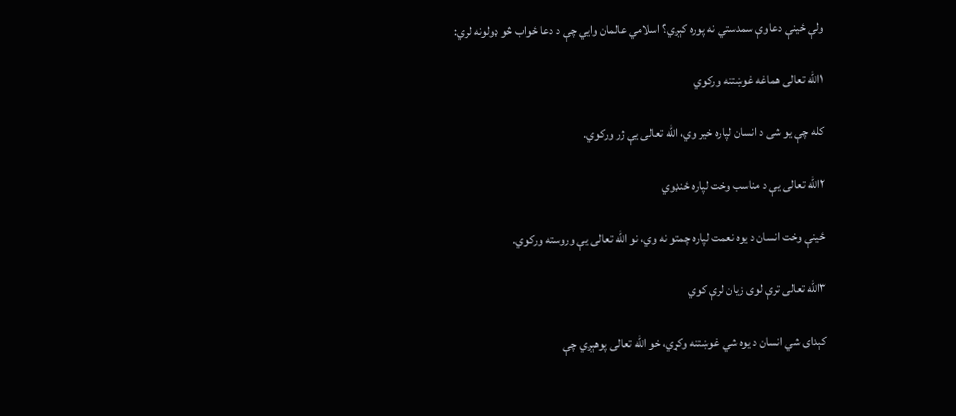ولې ځینې دعاوې سمدستي نه پوره کېږي؟ اسلامي عالمان وایي چې د دعا ځواب څو ډولونه لري:

۱الله تعالی هماغه غوښتنه ورکوي

کله چې یو شی د انسان لپاره خیر وي، الله تعالی یې ژر ورکوي.

۲الله تعالی یې د مناسب وخت لپاره ځنډوي

ځینې وخت انسان د یوه نعمت لپاره چمتو نه وي، نو الله تعالی یې وروسته ورکوي.

۳الله تعالی ترې لوی زیان لرې کوي

کېدای شي انسان د یوه شي غوښتنه وکړي، خو الله تعالی پوهېږي چې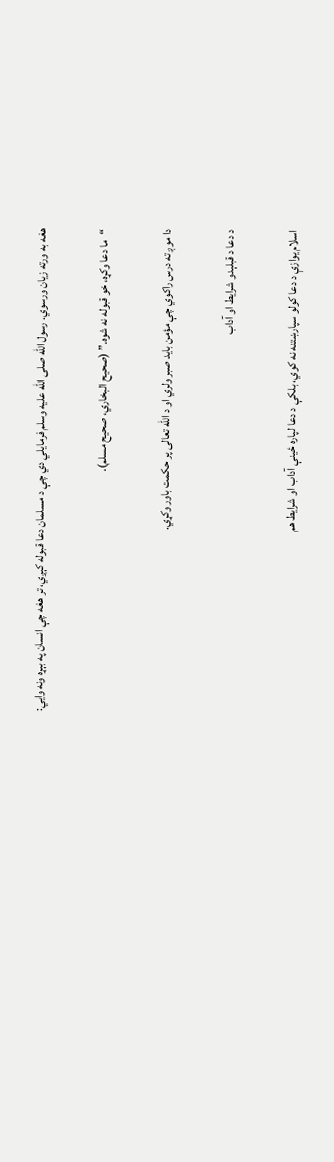هغه به ورته زیان ورسوي. رسول الله صلی الله علیه وسلم فرمایلي دي چې د مسلمان دعا قبوله کېږي، تر هغه چې انسان په بېړه ونه وایي:

“ما دعا وکړه، خو قبوله نه شوه.” (صحیح البخاري، صحیح مسلم).

دا موږ ته درس راکوي چې مؤمن باید صبر ولري او د الله تعالی پر حکمت باور وکړي.

د دعا د قبلېدو شرایط او آداب

اسلام یوازې د دعا کولو سپارښتنه نه کوي، بلکې د دعا لپاره ځینې آداب او شرایط هم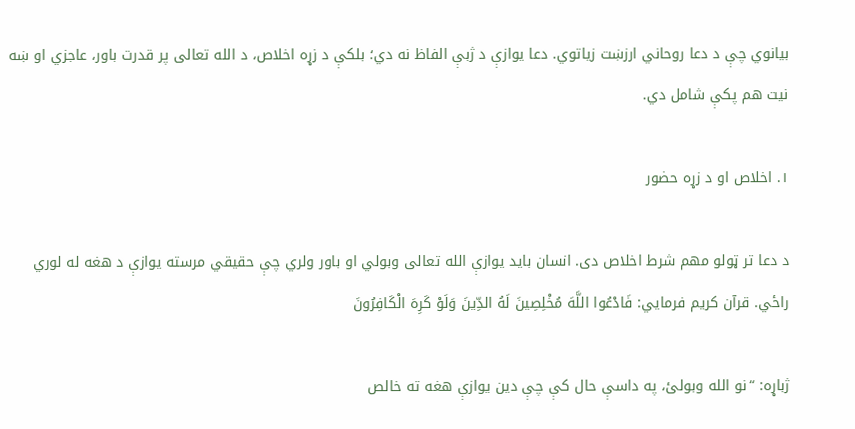بیانوي چې د دعا روحاني ارزښت زیاتوي. دعا یوازې د ژبې الفاظ نه دي؛ بلکې د زړه اخلاص، د الله تعالی پر قدرت باور، عاجزي او ښه نیت هم پکې شامل دي.

۱. اخلاص او د زړه حضور

د دعا تر ټولو مهم شرط اخلاص دی. انسان باید یوازې الله تعالی وبولي او باور ولري چې حقیقي مرسته یوازې د هغه له لوري راځي. قرآن کریم فرمایي: فَادْعُوا اللَّهَ مُخْلِصِينَ لَهُ الدِّينَ وَلَوْ كَرِهَ الْكَافِرُونَ

ژباړه: “نو الله وبولئ، په داسې حال کې چې دین یوازې هغه ته خالص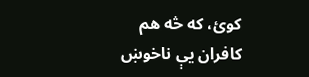کوئ، که څه هم کافران یې ناخوښ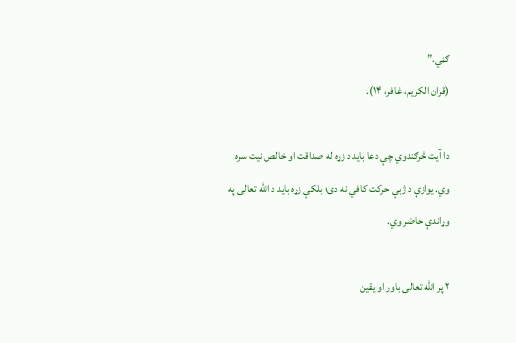ګڼي.”
(قران الکریم، غافر، ۱۴).

دا آیت څرګندوي چې دعا باید د زړه له صداقت او خالص نیت سره وي. یوازې د ژبې حرکت کافي نه دی؛ بلکې زړه باید د الله تعالی په وړاندې حاضر وي.

۲ پر الله تعالی باور او یقین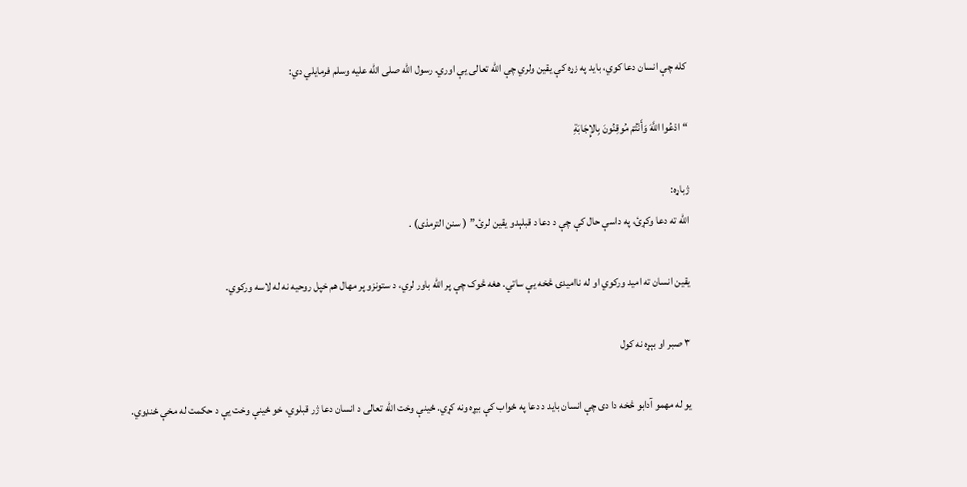کله چې انسان دعا کوي، باید په زړه کې یقین ولري چې الله تعالی یې اوري. رسول الله صلی الله علیه وسلم فرمایلي دي:

“ادْعُوا اللَّهَ وَأَنْتُمْ مُوقِنُونَ بِالإِجَابَةِ

ژباړه:
الله ته دعا وکړئ، په داسې حال کې چې د دعا د قبلېدو یقین لرئ.” ( سنن الترمذی) .

یقین انسان ته امید ورکوي او له ناامیدۍ څخه یې ساتي. هغه څوک چې پر الله باور لري، د ستونزو پر مهال هم خپل روحیه نه له لاسه ورکوي.

۳ صبر او بېړه نه کول

یو له مهمو آدابو څخه دا دی چې انسان باید د دعا په ځواب کې بیړه ونه کړي. ځینې وخت الله تعالی د انسان دعا ژر قبلوي، خو ځینې وخت یې د حکمت له مخې ځنډوي.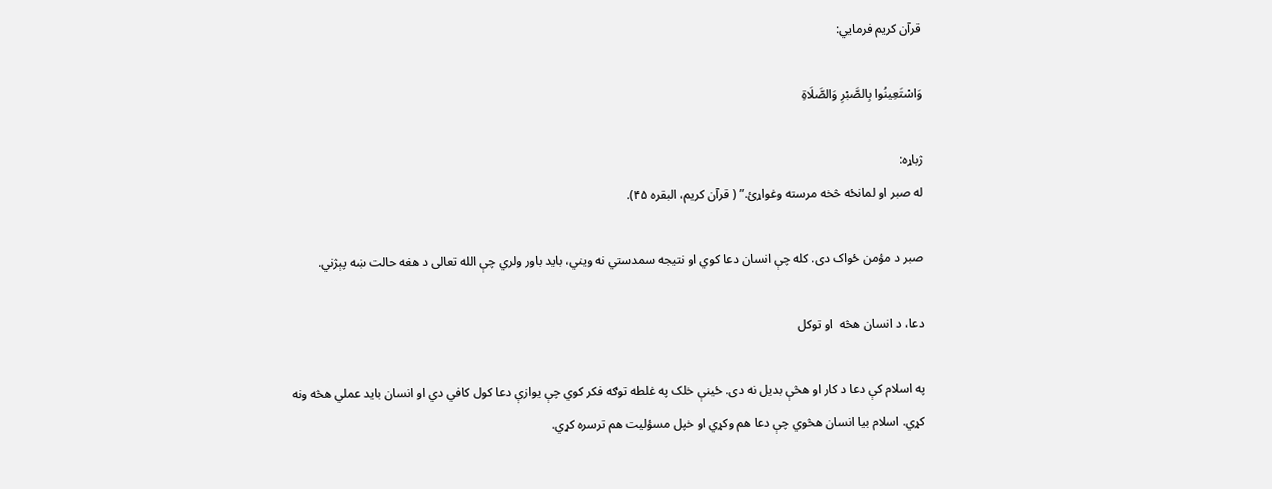قرآن کریم فرمایي:

وَاسْتَعِينُوا بِالصَّبْرِ وَالصَّلَاةِ

ژباړه:
له صبر او لمانځه څخه مرسته وغواړئ.” ( قرآن کریم، البقره ۴۵).

صبر د مؤمن ځواک دی. کله چې انسان دعا کوي او نتیجه سمدستي نه ویني، باید باور ولري چې الله تعالی د هغه حالت ښه پېژني.

دعا، د انسان هڅه  او توکل

په اسلام کې دعا د کار او هڅې بدیل نه دی. ځینې خلک په غلطه توګه فکر کوي چې یوازې دعا کول کافي دي او انسان باید عملي هڅه ونه کړي. اسلام بیا انسان هڅوي چې دعا هم وکړي او خپل مسؤلیت هم ترسره کړي.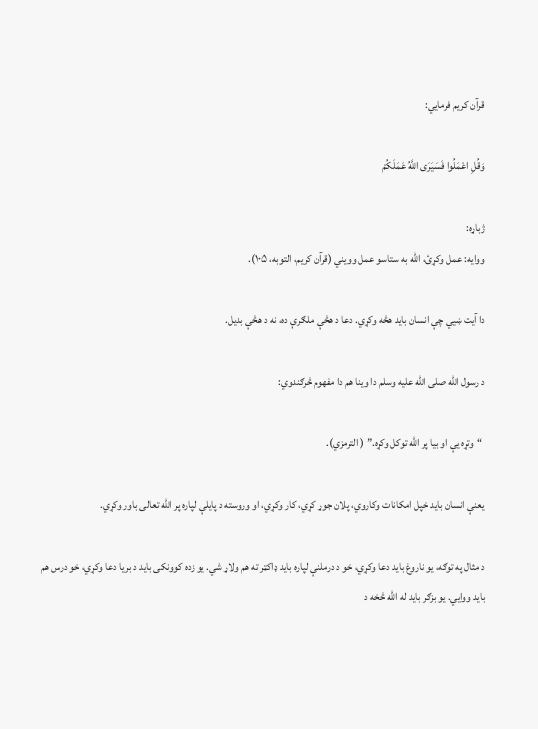قرآن کریم فرمایي:

وَقُلِ اعْمَلُوا فَسَيَرَى اللَّهُ عَمَلَكُمْ

ژباړه:
ووایه: عمل وکړئ، الله به ستاسو عمل وویني (قرآن کریم، التوبه، ۱۰۵).

دا آیت ښيي چې انسان باید هڅه وکړي. دعا د هڅې ملګرې ده، نه د هڅې بدیل.

د رسول الله صلی الله علیه وسلم دا وینا هم دا مفهوم څرګندوي:

 “وتړه یې او بیا پر الله توکل وکړه.” ( الترمزي).

یعنې انسان باید خپل امکانات وکاروي، پلان جوړ کړي، کار وکړي، او وروسته د پایلې لپاره پر الله تعالی باور وکړي.

د مثال په توګه، یو ناروغ باید دعا وکړي، خو د درملنې لپاره باید ډاکټر ته هم ولاړ شي. یو زده کوونکی باید د بریا دعا وکړي، خو درس هم باید ووایي. یو بزګر باید له الله څخه د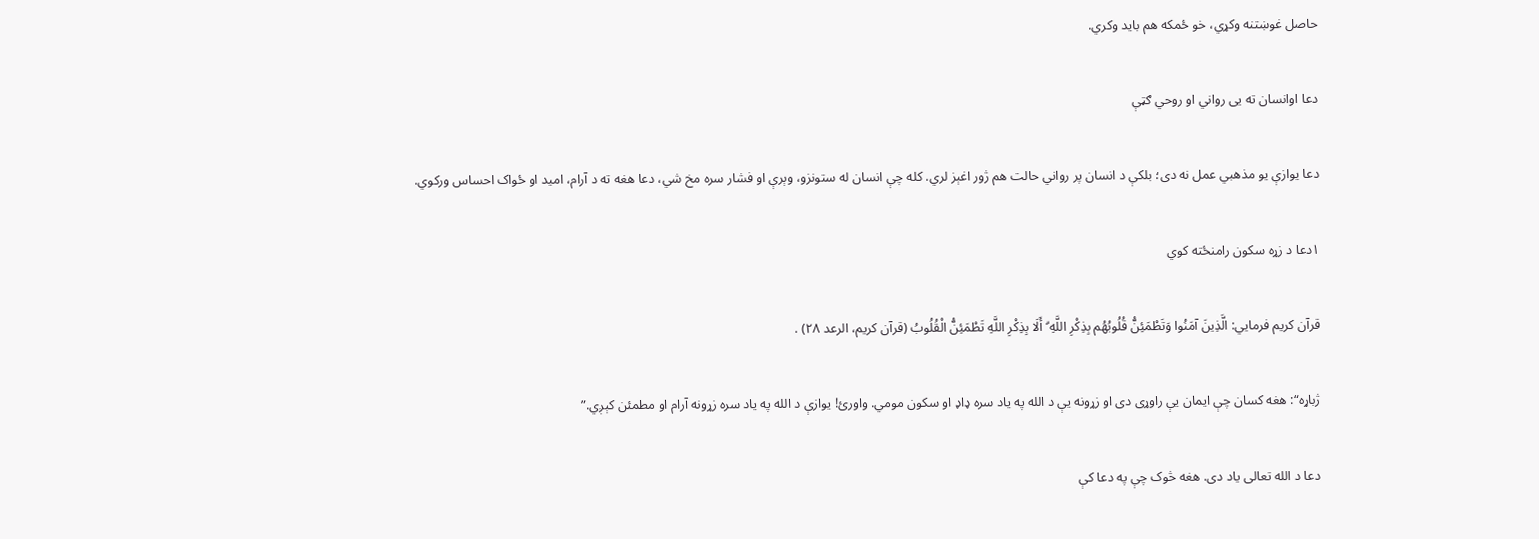حاصل غوښتنه وکړي، خو ځمکه هم باید وکري.

دعا اوانسان ته یی رواني او روحي ګټې

دعا یوازې یو مذهبي عمل نه دی؛ بلکې د انسان پر رواني حالت هم ژور اغېز لري. کله چې انسان له ستونزو، وېرې او فشار سره مخ شي، دعا هغه ته د آرام، امید او ځواک احساس ورکوي.

۱دعا د زړه سکون رامنځته کوي

قرآن کریم فرمایي: الَّذِينَ آمَنُوا وَتَطْمَئِنُّ قُلُوبُهُم بِذِكْرِ اللَّهِ ۗ أَلَا بِذِكْرِ اللَّهِ تَطْمَئِنُّ الْقُلُوبُ (قرآن کریم، الرعد ۲۸) .

ژباړه“: هغه کسان چې ایمان یې راوړی دی او زړونه یې د الله په یاد سره ډاډ او سکون مومي. واورئ! یوازې د الله په یاد سره زړونه آرام او مطمئن کېږي.”

دعا د الله تعالی یاد دی. هغه څوک چې په دعا کې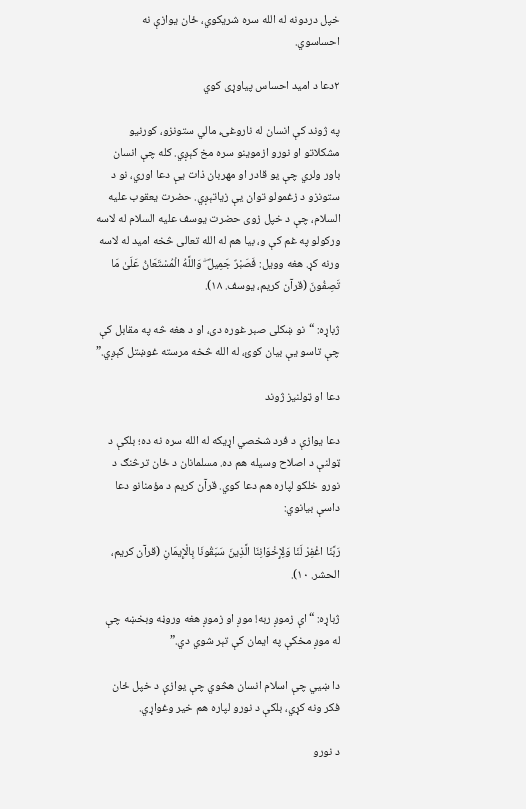خپل دردونه له الله سره شریکوي، ځان یوازې نه احساسوي.

۲دعا د امید احساس پیاوړی کوي

په ژوند کې انسان له ناروغۍ، مالي ستونزو، کورنیو مشکلاتو او نورو ازموینو سره مخ کېږي. کله چې انسان باور ولري چې یو قادر او مهربان ذات یې دعا اوري، نو د ستونزو د زغمولو توان یې زیاتېږي. حضرت یعقوب علیه السلام، چې د خپل زوی حضرت یوسف علیه السلام له لاسه ورکولو په غم کې و، بیا هم له الله تعالی څخه امید له لاسه ورنه کړ. هغه وویل: فَصَبْرٌ جَمِيلٌ ۖ وَاللَّهُ الْمُسْتَعَانُ عَلَىٰ مَا تَصِفُونَ (قرآن کریم، یوسف. ۱۸).

ژباړه: “نو ښکلی صبر غوره دی، او د هغه څه په مقابل کې چې تاسو یې بیان کوئ، له الله څخه مرسته غوښتل کېږي.”

دعا او ټولنیز ژوند

دعا یوازې د فرد شخصي اړیکه له الله سره نه ده؛ بلکې د ټولنې د اصلاح وسیله هم ده. مسلمانان د ځان ترڅنګ د نورو خلکو لپاره هم دعا کوي. قرآن کریم د مؤمنانو دعا داسې بیانوي:

رَبَّنَا اغْفِرْ لَنَا وَلِإِخْوَانِنَا الَّذِينَ سَبَقُونَا بِالْإِيمَانِ (قرآن کریم، الحشر. ۱۰).

ژباړه: “اې زموږ ربه! موږ او زموږ هغه وروڼه وبخښه چې له موږ مخکې په ایمان کې تېر شوي دي.”

دا ښيي چې اسلام انسان هڅوي چې یوازې د خپل ځان فکر ونه کړي، بلکې د نورو لپاره هم خیر وغواړي.

د نورو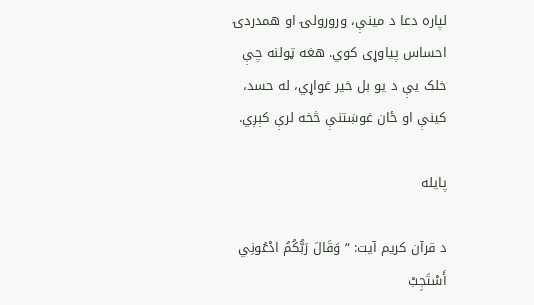لپاره دعا د مینې، ورورولۍ او همدردۍ احساس پیاوړی کوي. هغه ټولنه چې خلک یې د یو بل خیر غواړي، له حسد، کینې او ځان غوښتنې څخه لرې کېږي.

پایله

د قرآن کریم آیت: “وَقَالَ رَبُّكُمُ ادْعُونِي أَسْتَجِبْ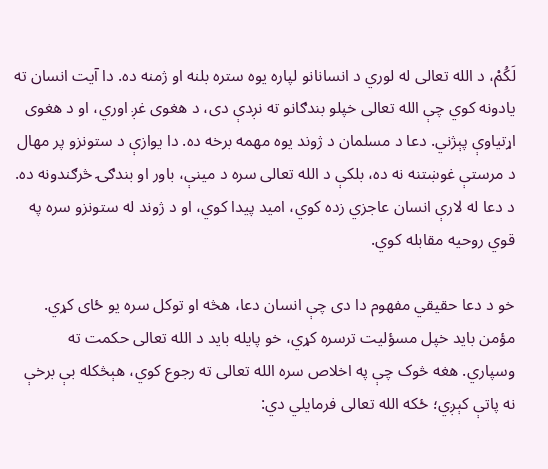لَكُمْ، د الله تعالی له لوري د انسانانو لپاره یوه ستره بلنه او ژمنه ده. دا آیت انسان ته یادونه کوي چې الله تعالی خپلو بندګانو ته نږدې دی، د هغوی غږ اوري، او د هغوی اړتیاوې پېژني. دعا د مسلمان د ژوند یوه مهمه برخه ده. دا یوازې د ستونزو پر مهال د مرستې غوښتنه نه ده، بلکې د الله تعالی سره د مینې، باور او بندګۍ څرګندونه ده. د دعا له لارې انسان عاجزي زده کوي، امید پیدا کوي، او د ژوند له ستونزو سره په قوي روحیه مقابله کوي.

خو د دعا حقیقي مفهوم دا دی چې انسان دعا، هڅه او توکل سره یو ځای کړي. مؤمن باید خپل مسؤلیت ترسره کړي، خو پایله باید د الله تعالی حکمت ته وسپاري. هغه څوک چې په اخلاص سره الله تعالی ته رجوع کوي، هېڅکله بې برخې نه پاتې کېږي؛ ځکه الله تعالی فرمایلي دي: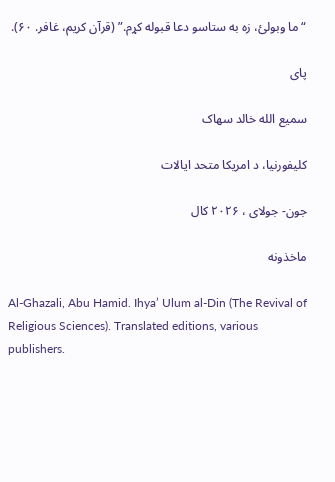“ما وبولئ، زه به ستاسو دعا قبوله کړم.” (قرآن کریم، غافر. ۶۰).

پای

سمیع الله خالد سهاک

کلیفورنیا، د امریکا متحد ایالات

جون- جولای ، ۲۰۲۶ کال

ماخذونه

Al-Ghazali, Abu Hamid. Ihya’ Ulum al-Din (The Revival of Religious Sciences). Translated editions, various publishers.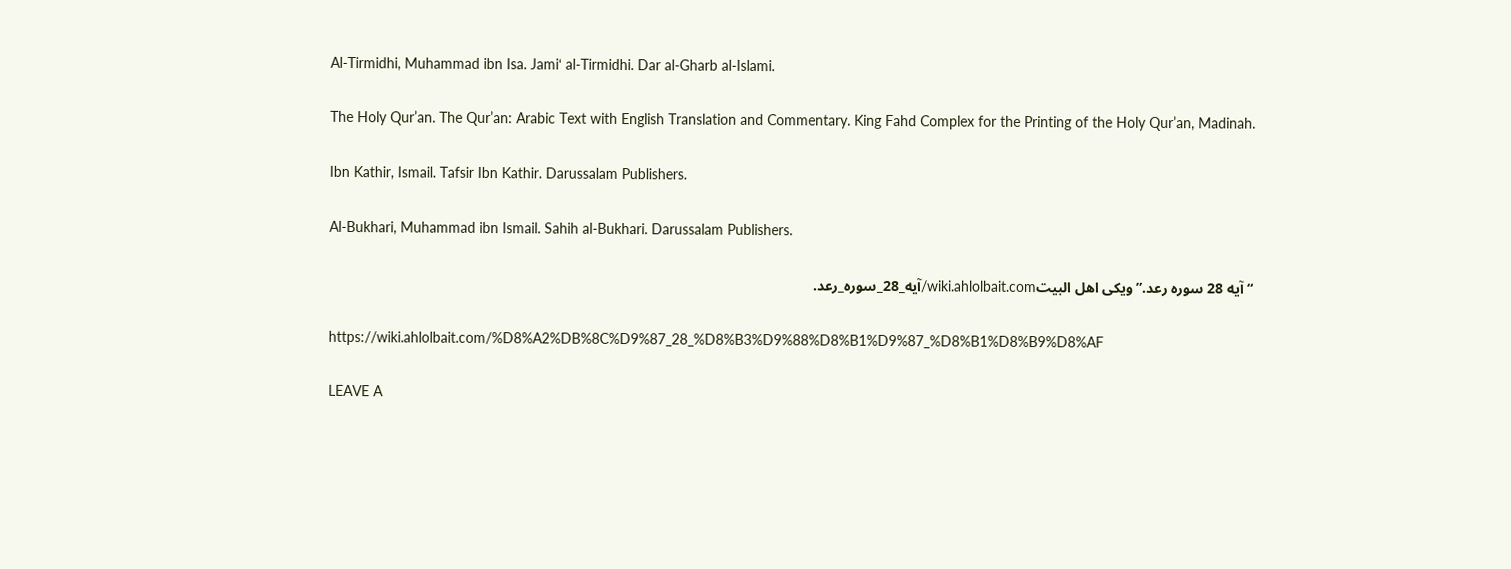Al-Tirmidhi, Muhammad ibn Isa. Jami‘ al-Tirmidhi. Dar al-Gharb al-Islami.

The Holy Qur’an. The Qur’an: Arabic Text with English Translation and Commentary. King Fahd Complex for the Printing of the Holy Qur’an, Madinah.

Ibn Kathir, Ismail. Tafsir Ibn Kathir. Darussalam Publishers.

Al-Bukhari, Muhammad ibn Ismail. Sahih al-Bukhari. Darussalam Publishers.

“آیه 28 سوره رعد.” ویکی اهل البیتwiki.ahlolbait.com/آیه_28_سوره_رعد.

https://wiki.ahlolbait.com/%D8%A2%DB%8C%D9%87_28_%D8%B3%D9%88%D8%B1%D9%87_%D8%B1%D8%B9%D8%AF

LEAVE A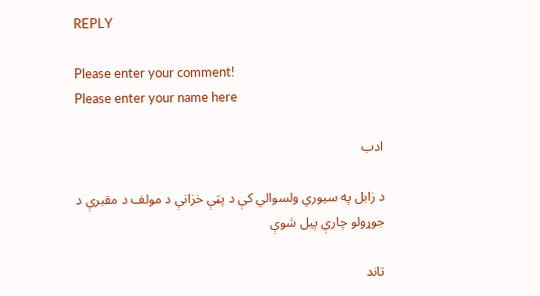REPLY

Please enter your comment!
Please enter your name here

ادب

د زابل په سیوري ولسوالي کې د پټې خزانې د مولف د مقبرې د جوړولو چارې پیل شوې

تاند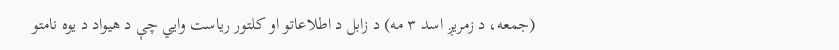(جمعه، د زمريږ اسد ۳ مه) د زابل د اطلاعاتو او کلتور ریاست وايي چې د هیواد د یوه نامتو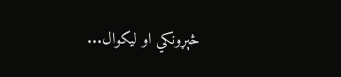څېړونکي او لیکوال...